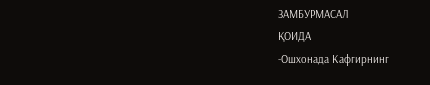ЗАМБУРМАСАЛ
ҚОИДА
-Ошхонада Кафгирнинг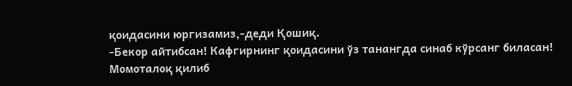қоидасини юргизамиз,-деди Қошиқ.
-Бекор айтибсан! Кафгирнинг қоидасини ўз танангда синаб кўрсанг биласан! Момоталоқ қилиб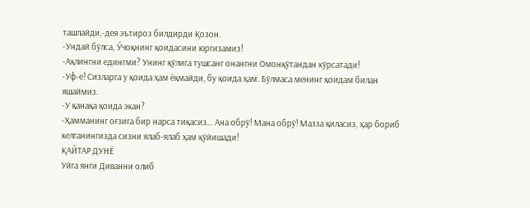ташлайди,-дея эътироз билдирди Қозон.
-Ундай бўлса, Ўчоқнинг қоидасини юргизамиз!
-Ақлингни едингми? Унинг қўлига тушсанг онангни Омонқўтандан кўрсатади!
-Уф-е! Сизларга у қоида ҳам ёқмайди, бу қоида ҳам. Бўлмаса менинг қоидам билан яшаймиз.
-У қанақа қоида экан?
-Ҳамманинг оғзига бир нарса тиқасиз… Ана обрў! Мана обрў! Мазза қиласиз, ҳар бориб келганингизда сизни ялаб-ялаб ҳам қўйишади!
ҚАЙТАР ДУНЁ
Уйга янги Диванни олиб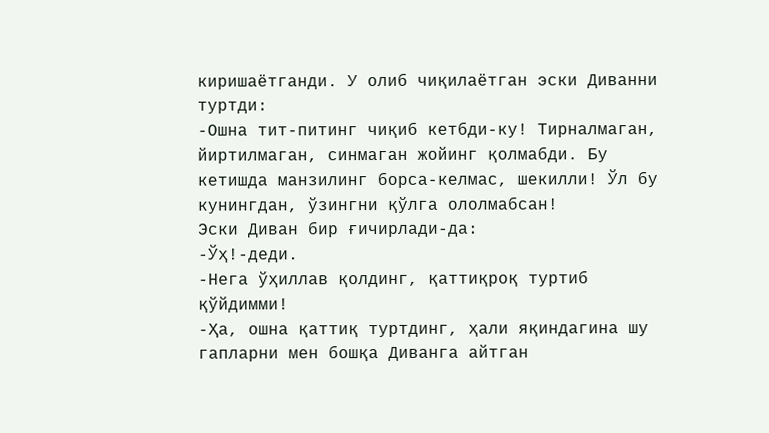киришаётганди. У олиб чиқилаётган эски Диванни туртди׃
-Ошна тит-питинг чиқиб кетбди-ку! Тирналмаган, йиртилмаган, синмаган жойинг қолмабди. Бу кетишда манзилинг борса-келмас, шекилли! Ўл бу кунингдан, ўзингни қўлга ололмабсан!
Эски Диван бир ғичирлади-да׃
-Ўҳ!-деди.
-Нега ўҳиллав қолдинг, қаттиқроқ туртиб қўйдимми!
-Ҳа, ошна қаттиқ туртдинг, ҳали яқиндагина шу гапларни мен бошқа Диванга айтган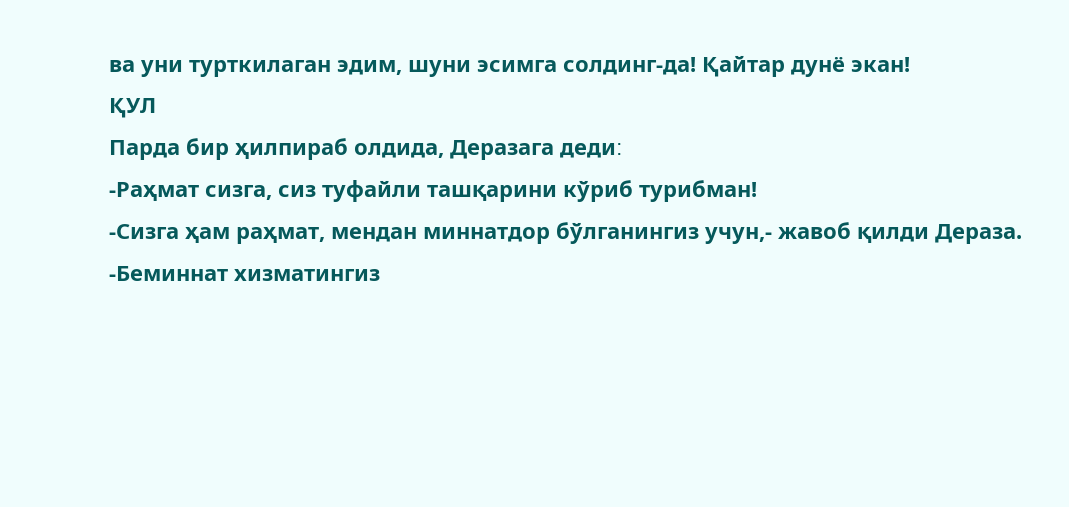ва уни турткилаган эдим, шуни эсимга солдинг-да! Қайтар дунё экан!
ҚУЛ
Парда бир ҳилпираб олдида, Деразага деди׃
-Раҳмат сизга, сиз туфайли ташқарини кўриб турибман!
-Сизга ҳам раҳмат, мендан миннатдор бўлганингиз учун,- жавоб қилди Дераза.
-Беминнат хизматингиз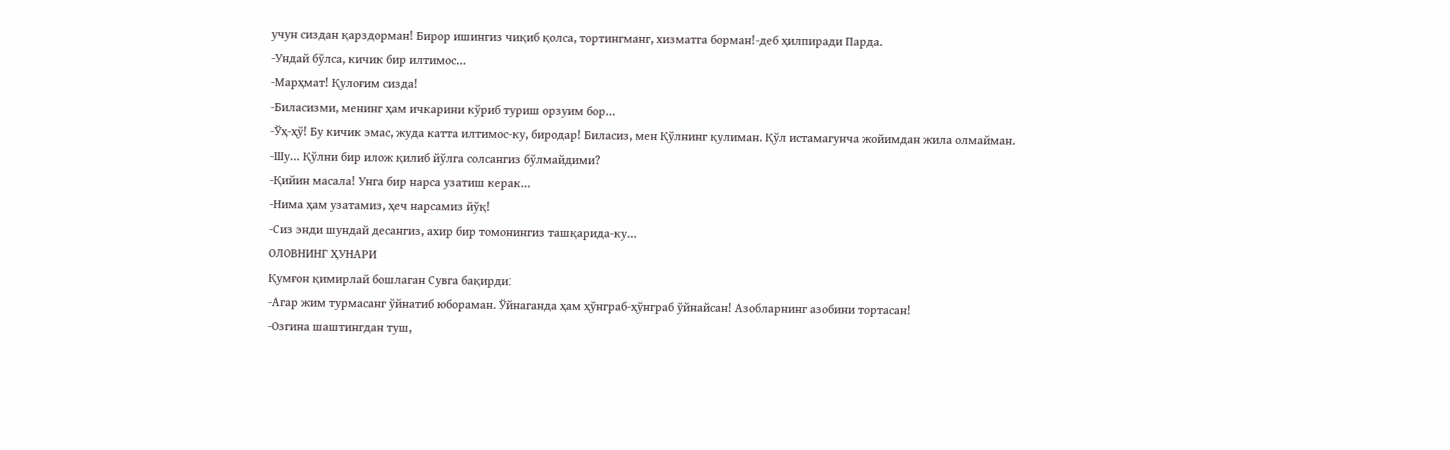учун сиздан қарздорман! Бирор ишингиз чиқиб қолса, тортингманг, хизматга борман!-деб ҳилпиради Парда.
-Ундай бўлса, кичик бир илтимос…
-Марҳмат! Қулоғим сизда!
-Биласизми, менинг ҳам ичкарини кўриб туриш орзуим бор…
-Ўҳ-ҳў! Бу кичик эмас, жуда катта илтимос-ку, биродар! Биласиз, мен Қўлнинг қулиман. Қўл истамагунча жойимдан жила олмайман.
-Шу… Қўлни бир илож қилиб йўлга солсангиз бўлмайдими?
-Қийин масала! Унга бир нарса узатиш керак…
-Нима ҳам узатамиз, ҳеч нарсамиз йўқ!
-Сиз энди шундай десангиз, ахир бир томонингиз ташқарида-ку…
ОЛОВНИНГ ҲУНАРИ
Қумғон қимирлай бошлаган Сувга бақирди׃
-Агар жим турмасанг ўйнатиб юбораман. Ўйнаганда ҳам ҳўнграб-ҳўнграб ўйнайсан! Азобларнинг азобини тортасан!
-Озгина шаштингдан туш,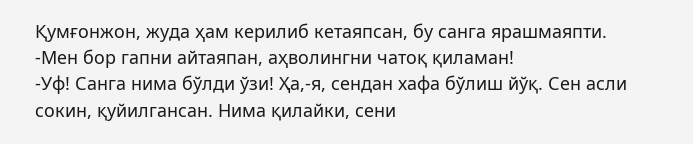Қумғонжон, жуда ҳам керилиб кетаяпсан, бу санга ярашмаяпти.
-Мен бор гапни айтаяпан, аҳволингни чатоқ қиламан!
-Уф! Санга нима бўлди ўзи! Ҳа,-я, сендан хафа бўлиш йўқ. Сен асли сокин, қуйилгансан. Нима қилайки, сени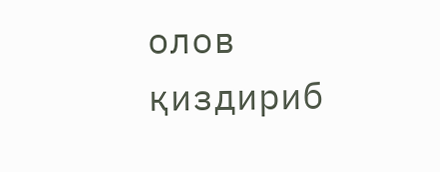олов қиздириб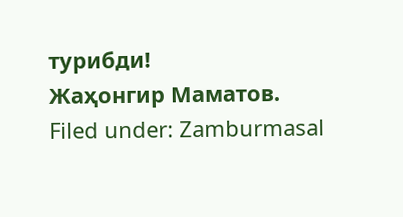турибди!
Жаҳонгир Маматов.
Filed under: Zamburmasal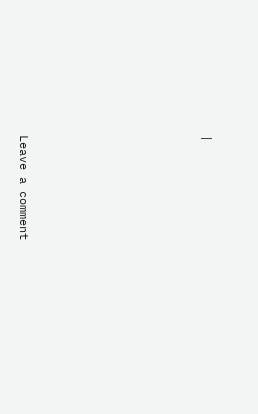|








Leave a comment